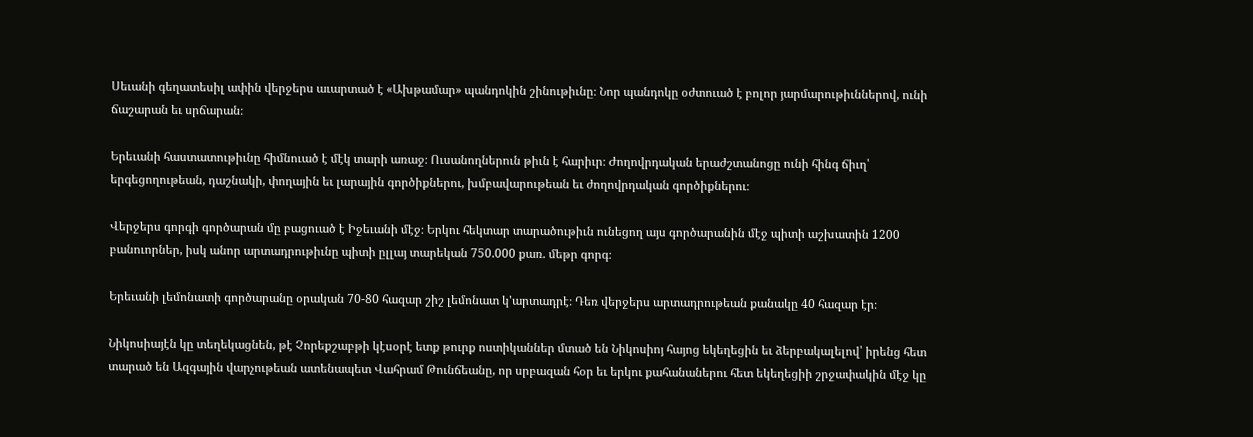Սեւանի գեղատեսիլ ափին վերջերս աւարտած է «Ախթամար» պանդոկին շինութիւնը։ Նոր պանդոկը օժտուած է բոլոր յարմարութիւններով, ունի ճաշարան եւ սրճարան։

Երեւանի հաստատութիւնը հիմնուած է մէկ տարի առաջ։ Ուսանողներուն թիւն է հարիւր։ Ժողովրդական երաժշտանոցը ունի հինգ ճիւղ՝ երգեցողութեան, դաշնակի, փողային եւ լարային գործիքներու, խմբավարութեան եւ ժողովրդական գործիքներու։

Վերջերս գորգի գործարան մը բացուած է Իջեւանի մէջ։ Երկու հեկտար տարածութիւն ունեցող այս գործարանին մէջ պիտի աշխատին 1200 բանուորներ, իսկ անոր արտադրութիւնը պիտի ըլլայ տարեկան 750.000 քառ. մեթր գորգ։

Երեւանի լեմոնատի գործարանը օրական 70-80 հազար շիշ լեմոնատ կ'արտադրէ։ Դեռ վերջերս արտադրութեան քանակը 40 հազար էր։

Նիկոսիայէն կը տեղեկացնեն, թէ Չորեքշաբթի կէսօրէ ետք թուրք ոստիկաններ մտած են Նիկոսիոյ հայոց եկեղեցին եւ ձերբակալելով՝ իրենց հետ տարած են Ազգային վարչութեան ատենապետ Վահրամ Թունճեանը, որ սրբազան հօր եւ երկու քահանաներու հետ եկեղեցիի շրջափակին մէջ կը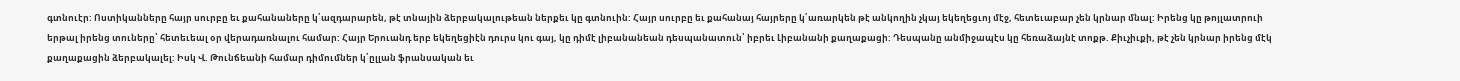գտնուէր: Ոստիկանները հայր սուրբը եւ քահանաները կ՛ազդարարեն, թէ տնային ձերբակալութեան ներքեւ կը գտնուին: Հայր սուրբը եւ քահանայ հայրերը կ՛առարկեն թէ անկողին չկայ եկեղեցւոյ մէջ, հետեւաբար չեն կրնար մնալ: Իրենց կը թոյլատրուի երթալ իրենց տուները՝ հետեւեալ օր վերադառնալու համար: Հայր Երուանդ երբ եկեղեցիէն դուրս կու գայ, կը դիմէ լիբանանեան դեսպանատուն՝ իբրեւ Լիբանանի քաղաքացի: Դեսպանը անմիջապէս կը հեռաձայնէ տոքթ. Քիւչիւքի, թէ չեն կրնար իրենց մէկ քաղաքացին ձերբակալել: Իսկ Վ. Թունճեանի համար դիմումներ կ՛ըլլան ֆրանսական եւ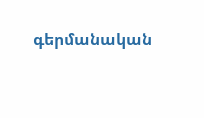գերմանական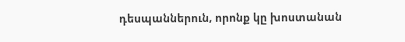դեսպաններուն, որոնք կը խոստանան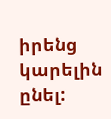իրենց կարելին ընել: